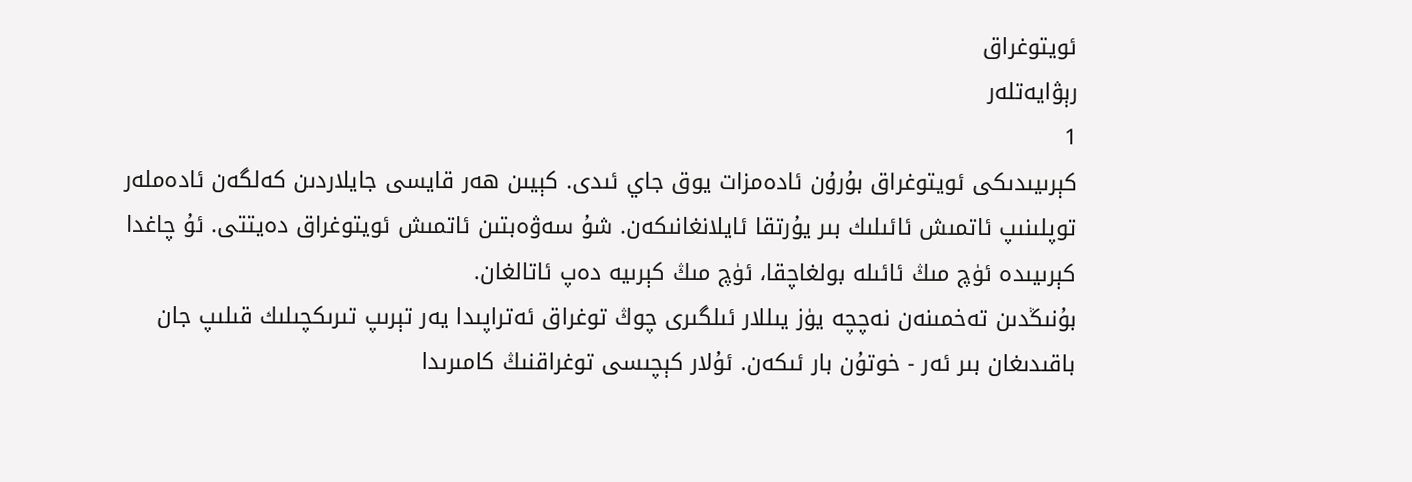ئويتوغراق
رېۋايەتلەر
1
كېرىيىدىكى ئويتوغراق بۇرۇن ئادەمزات يوق جاي ئىدى. كېيىن ھەر قايسى جايلاردىن كەلگەن ئادەملەر توپلىنىپ ئاتمىش ئائىلىك بىر يۇرتقا ئايلانغانىكەن. شۇ سەۋەبتىن ئاتمىش ئويتوغراق دەيتتى. ئۇ چاغدا كېرىيىدە ئۈچ مىڭ ئائىلە بولغاچقا، ئۈچ مىڭ كېرىيە دەپ ئاتالغان.
بۇنىڭدىن تەخمىنەن نەچچە يۈز يىللار ئىلگىرى چوڭ توغراق ئەتراپىدا يەر تېرىپ تىرىكچىلىك قىلىپ جان باقىدىغان بىر ئەر - خوتۇن بار ئىكەن. ئۇلار كېچىسى توغراقنىڭ كامىرىدا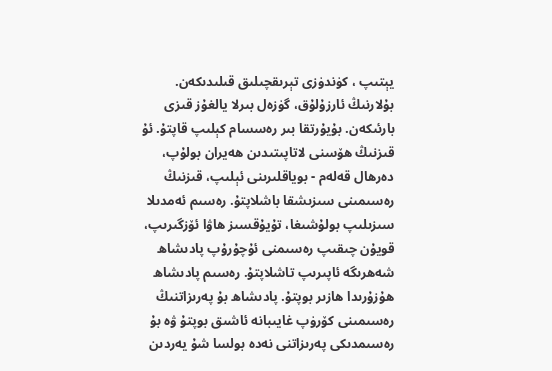يېتىپ ، كۈندۈزى تېرىقچىلىق قىلىدىكەن. بۇلارنىڭ ئارزۇلۇق، گۈزەل بىرلا يالغۇز قىزى بارئىكەن. بۇيۇرتقا بىر رەسسام كېلىپ قاپتۇ. ئۇ قىزنىڭ ھۆسنى لاتاپىتىدىن ھەيران بولۇپ، دەرھال قەلەم - بوياقلىرىنى ئېلىپ، قىزنىڭ رەسىمىنى سىزىشقا باشلاپتۇ. رەسىم ئەمدىلا سىزىلىپ بولۇشىغا، تۇيۇقسىز ھاۋا ئۆزگىرىپ، قويۇن چىقىپ رەسىمنى ئۇچۇرۇپ پادىشاھ شەھرىگە ئاپىرىپ تاشلاپتۇ. رەسىم پادىشاھ ھۇزۇرىدا ھازىر بوپتۇ. پادىشاھ بۇ پەرىزاتنىڭ رەسىمىنى كۆرۈپ غايىبانە ئاشىق بوپتۇ ۋە بۇ رەسىمدىكى پەرىزاتنى نەدە بولسا شۇ يەردىن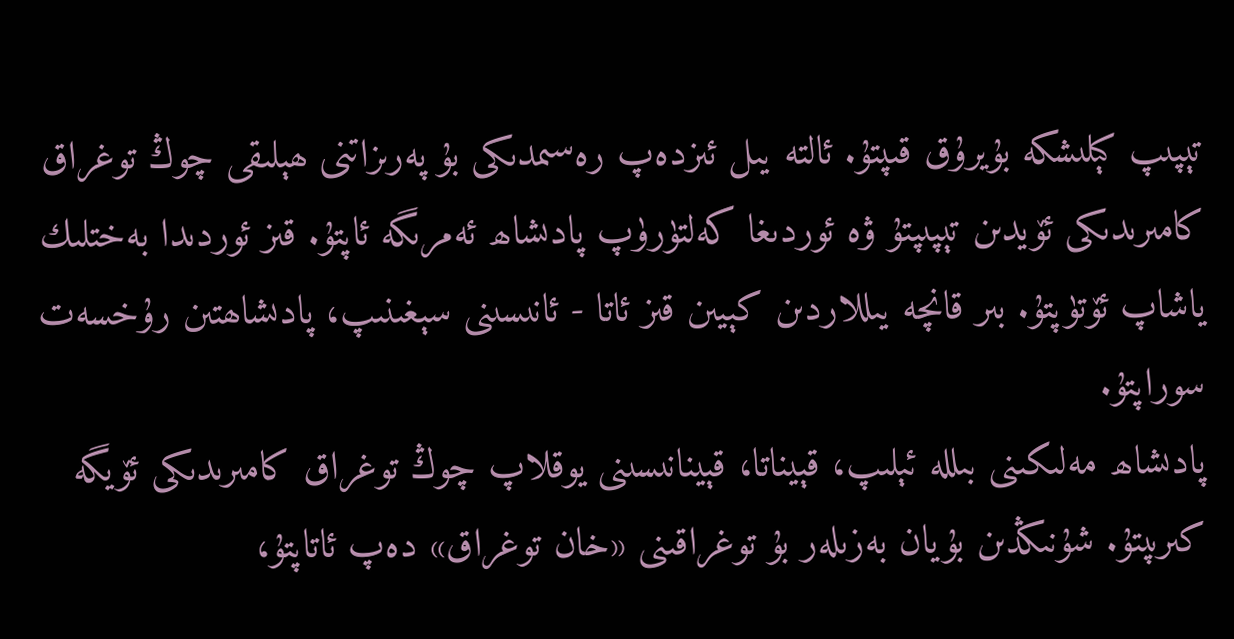تېپىپ كېلىشكە بۇيرۇق قىپتۇ. ئالتە يىل ئىزدەپ رەسىمدىكى بۇ پەرىزاتنى ھېلىقى چوڭ توغراق كامىرىدىكى ئۆيدىن تېپىپتۇ ۋە ئوردىغا كەلتۈرۈپ پادىشاھ ئەمرىگە ئاپتۇ. قىز ئوردىدا بەختلىك ياشاپ ئۆتۈپتۇ. بىر قانچە يىللاردىن كېيىن قىز ئاتا - ئانىسىنى سېغىنىپ، پادىشاھتىن رۇخسەت سوراپتۇ.
پادىشاھ مەلىكىنى بىللە ئېلىپ، قېيناتا، قېينانىسىنى يوقلاپ چوڭ توغراق كامىرىدىكى ئۆيگە كىرىپتۇ. شۇنىڭدىن بۇيان بەزىلەر بۇ توغراقىنى «خان توغراق» دەپ ئاتاپتۇ،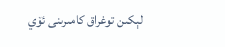لېكىن توغراق كامىرىنى ئۆي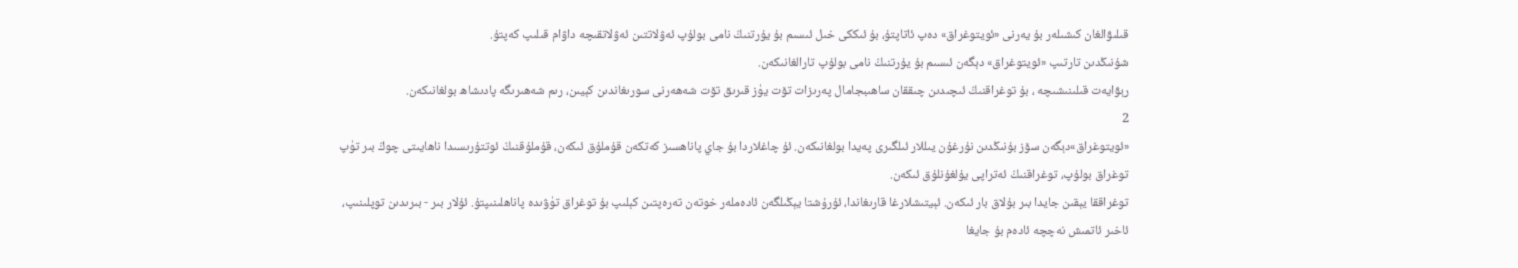قىلىۋالغان كىشىلەر بۇ يەرنى «ئويتوغراق» دەپ ئاتاپتۇ، بۇ ئىككى خىل ئىسىم بۇ يۇرتنىڭ نامى بولۇپ ئەۋلاتتىن ئەۋلاتقىچە داۋام قىلىپ كەپتۇ.
شۇنىڭدىن تارتىپ «ئويتوغراق» دېگەن ئىسىم بۇ يۇرتنىڭ نامى بولۇپ تارالغانىكەن.
رېۋايەت قىلىنىشىچە ، بۇ توغراقنىڭ ئىچىدىن چىققان ساھىبجامال پەرىزات تۆت يۈز قىرىق تۆت شەھەرنى سورىغاندىن كېيىن، رىم شەھىرىگە پادىشاھ بولغانىكەن.
2
«ئويتوغراق»دېگەن سۆز بۇنىڭدىن نۇرغۇن يىللار ئىلگىرى پەيدا بولغانىكەن. ئۇ چاغلاردا بۇ جاي پاناھسىز كەتكەن قۇملۇق ئىكەن، قۇملۇقنىڭ ئوتتۇرىسىدا ناھايىتى چوڭ بىر تۈپ توغراق بولۇپ، توغراقنىڭ ئەتراپى يۇلغۇنلۇق ئىكەن.
توغراققا يېقىن جايدا بىر بۇلاق بار ئىكەن. ئېيتىشلارغا قارىغاندا، ئۇرۇشتا يېڭىلگەن ئادەملەر خوتەن تەرەپتىن كېلىپ بۇ توغراق تۈۋىدە پاناھلىنىپتۇ. ئۇلار بىر - بىرىدىن توپلىنىپ، ئاخىر ئاتمىش نەچچە ئادەم بۇ جايغا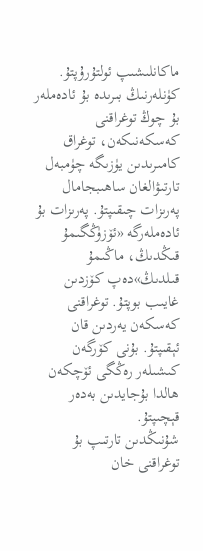ماكانلىشىپ ئولتۇرۇپتۇ. كۈنلەرنىڭ بىرىدە بۇ ئادەملەر بۇ چوڭ توغراقنى كەسكەنىكەن، توغراق كامىرىدىن يۈزىگە چۈمبەل تارتىۋالغان ساھىبجامال پەرىزات چىقىپتۇ. پەرىزات بۇ ئادەملەرگە «ئۆزۈڭگىمۇ قىڭدىڭ، ماڭىمۇ قىلدىڭ»دەپ كۆزدىن غايىب بوپتۇ. توغراقنى كەسكەن يەردىن قان ئېقىپتۇ. بۇنى كۆرگەن كىشىلەر رەڭگى ئۆچكەن ھالدا بۇجايدىن بەدەر قېچىپتۇ.
شۇنىڭدىن تارتىپ بۇ توغراقنى خان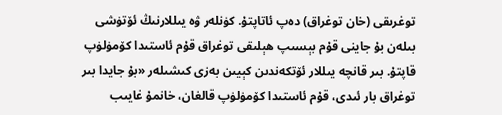توغرىقى (خان توغراق) دەپ ئاتاپتۇ. كۈنلەر ۋە يىللارنىڭ ئۆتۈشى بىلەن بۇ جاينى قۇم بېسىپ ھېلىقى توغراق قۇم ئاستىدا كۆمۈلۈپ قاپتۇ. بىر قانچە يىللار ئۆتكەندىن كېيىن بەزى كىشىلەر «بۇ جايدا بىر توغراق بار ئىدى، قۇم ئاستىدا كۆمۈلۈپ قالغان، خانمۇ غايىب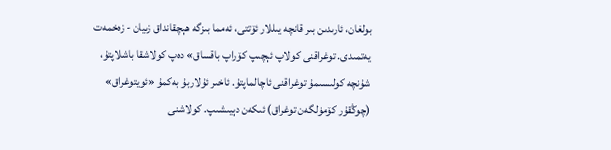بولغان، ئارىدىن بىر قانچە يىللار ئۆتتى، ئەمما بىزگە ھېچقانداق زىيان - زەخمەت يەتمىدى. توغراقنى كولاپ ئېچىپ كۆراپ باقساق» دەپ كولاشقا باشلاپتۇ، شۇنچە كولىسىمۇ توغراقنى ئاچالماپتۇ. ئاخىر ئۇلاربۇ بەكمۇ «ئويتوغراق» (چوڭقۇر كۆمۈلگەن توغراق) ئىكەن دېيىشىپ. كولاشنى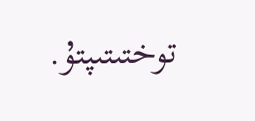توختىتىپتۇ.